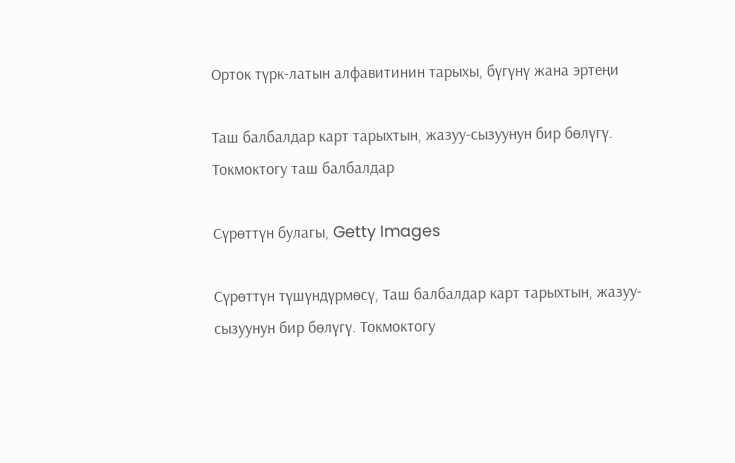Орток түрк-латын алфавитинин тарыхы, бүгүнү жана эртеңи

Таш балбалдар карт тарыхтын, жазуу-сызуунун бир бөлүгү. Токмоктогу таш балбалдар

Сүрөттүн булагы, Getty Images

Сүрөттүн түшүндүрмөсү, Таш балбалдар карт тарыхтын, жазуу-сызуунун бир бөлүгү. Токмоктогу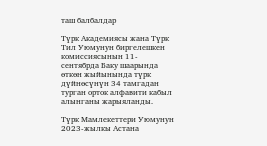таш балбалдар

Түрк Академиясы жана Түрк Тил Уюмунун биргелешкен комиссиясынын 11-сентябрда Баку шаарында өткөн жыйынында түрк дүйнөсүнүн 34 тамгадан турган орток алфавити кабыл алынганы жарыяланды.

Түрк Мамлекеттери Уюмунун 2023-жылкы Астана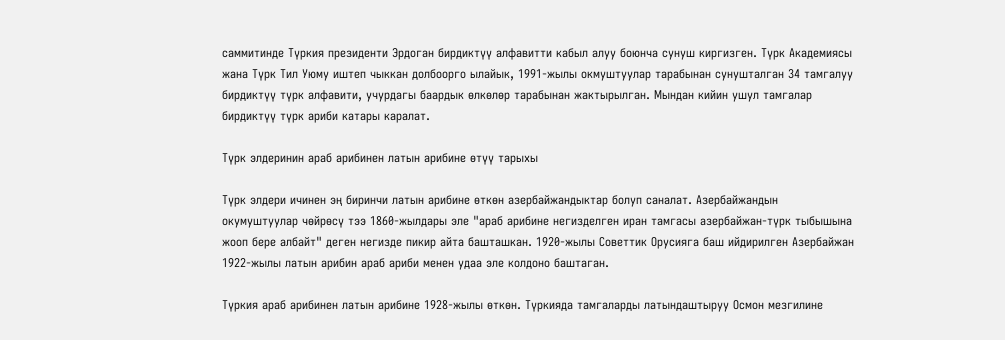саммитинде Түркия президенти Эрдоган бирдиктүү алфавитти кабыл алуу боюнча сунуш киргизген. Түрк Академиясы жана Түрк Тил Уюму иштеп чыккан долбоорго ылайык, 1991-жылы окмуштуулар тарабынан сунушталган 34 тамгалуу бирдиктүү түрк алфавити, учурдагы баардык өлкөлөр тарабынан жактырылган. Мындан кийин ушул тамгалар бирдиктүү түрк ариби катары каралат.

Түрк элдеринин араб арибинен латын арибине өтүү тарыхы

Түрк элдери ичинен эң биринчи латын арибине өткөн азербайжандыктар болуп саналат. Азербайжандын окумуштуулар чөйрөсү тээ 1860-жылдары эле "араб арибине негизделген иран тамгасы азербайжан-түрк тыбышына жооп бере албайт" деген негизде пикир айта башташкан. 1920-жылы Советтик Орусияга баш ийдирилген Азербайжан 1922-жылы латын арибин араб ариби менен удаа эле колдоно баштаган.

Түркия араб арибинен латын арибине 1928-жылы өткөн. Түркияда тамгаларды латындаштыруу Осмон мезгилине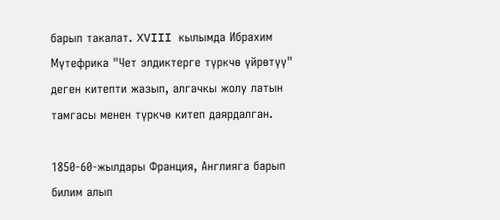барып такалат. XVIII кылымда Ибрахим Мүтефрика "Чет элдиктерге түркчө үйрөтүү" деген китепти жазып, алгачкы жолу латын тамгасы менен түркчө китеп даярдалган.

1850-60-жылдары Франция, Англияга барып билим алып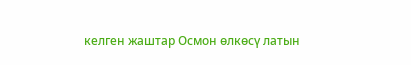келген жаштар Осмон өлкөсү латын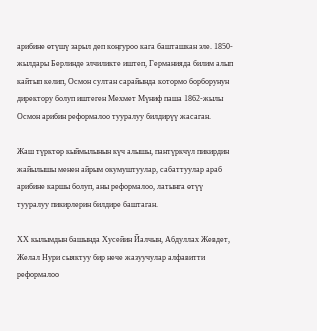арибине өтүшү зарыл деп коңгуроо кага башташкан эле. 1850-жылдары Берлинде элчиликте иштеп, Германияда билим алып кайтып келип, Осмон султан сарайында котормо борборунун директору болуп иштеген Мехмет Мүниф паша 1862-жылы Осмон арибин реформалоо тууралуу билдирүү жасаган.

Жаш түрктөр кыймылынын күч алышы, пантүркчүл пикирдин жайылышы менен айрым окумуштуулар, сабаттуулар араб арибине каршы болуп, аны реформалоо, латынга өтүү тууралуу пикирлерин билдире баштаган.

ХХ кылымдын башында Хусейин Йалчын, Абдуллах Жевдет, Желал Нури сыяктуу бир нече жазуучулар алфавитти реформалоо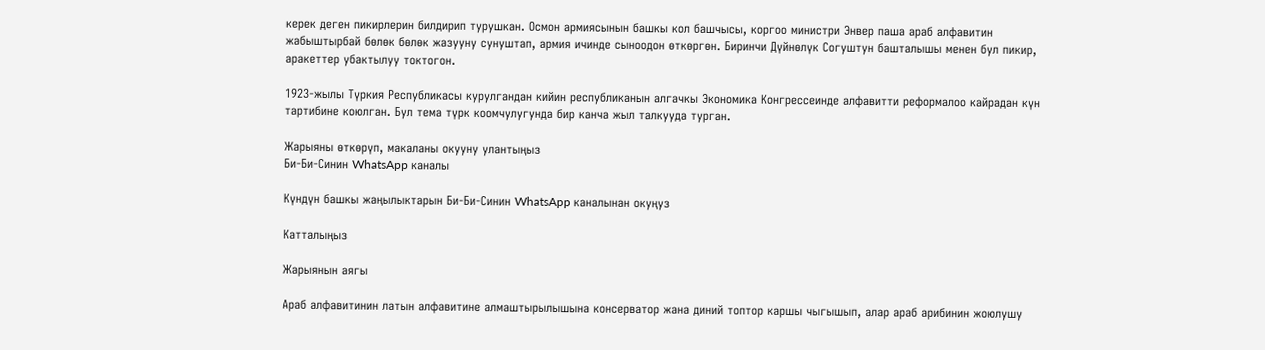керек деген пикирлерин билдирип турушкан. Осмон армиясынын башкы кол башчысы, коргоо министри Энвер паша араб алфавитин жабыштырбай бөлөк бөлөк жазууну сунуштап, армия ичинде сыноодон өткөргөн. Биринчи Дүйнөлүк Согуштун башталышы менен бул пикир, аракеттер убактылуу токтогон.

1923-жылы Түркия Республикасы курулгандан кийин республиканын алгачкы Экономика Конгрессеинде алфавитти реформалоо кайрадан күн тартибине коюлган. Бул тема түрк коомчулугунда бир канча жыл талкууда турган.

Жарыяны өткөрүп, макаланы окууну улантыңыз
Би-Би-Синин WhatsApp каналы

Күндүн башкы жаңылыктарын Би-Би-Синин WhatsApp каналынан окуңуз

Катталыңыз

Жарыянын аягы

Араб алфавитинин латын алфавитине алмаштырылышына консерватор жана диний топтор каршы чыгышып, алар араб арибинин жоюлушу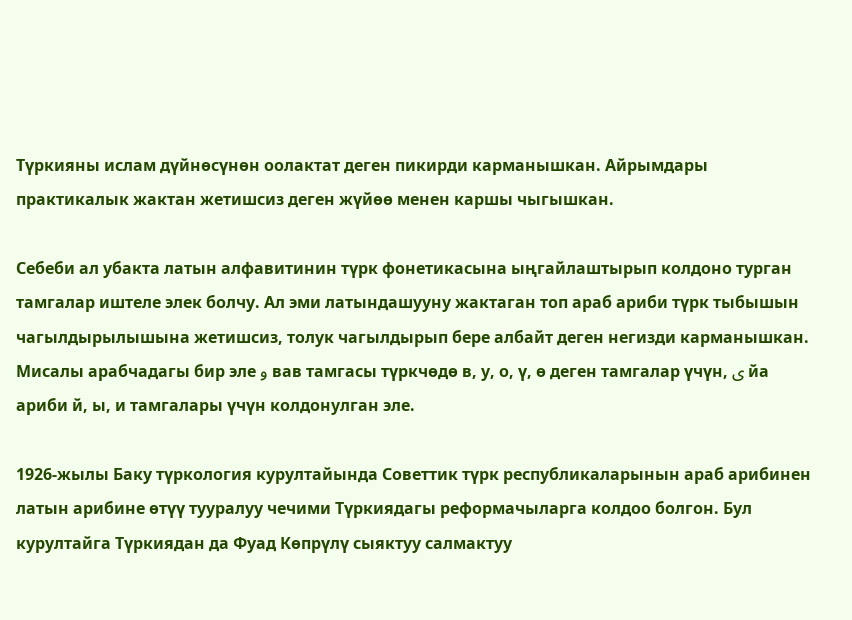Түркияны ислам дүйнөсүнөн оолактат деген пикирди карманышкан. Айрымдары практикалык жактан жетишсиз деген жүйөө менен каршы чыгышкан.

Себеби ал убакта латын алфавитинин түрк фонетикасына ыңгайлаштырып колдоно турган тамгалар иштеле элек болчу. Ал эми латындашууну жактаган топ араб ариби түрк тыбышын чагылдырылышына жетишсиз, толук чагылдырып бере албайт деген негизди карманышкан. Мисалы арабчадагы бир эле و вав тамгасы түркчөдө в, у, о, ү, ө деген тамгалар үчүн, ى йа ариби й, ы, и тамгалары үчүн колдонулган эле.

1926-жылы Баку түркология курултайында Советтик түрк республикаларынын араб арибинен латын арибине өтүү тууралуу чечими Түркиядагы реформачыларга колдоо болгон. Бул курултайга Түркиядан да Фуад Көпрүлү сыяктуу салмактуу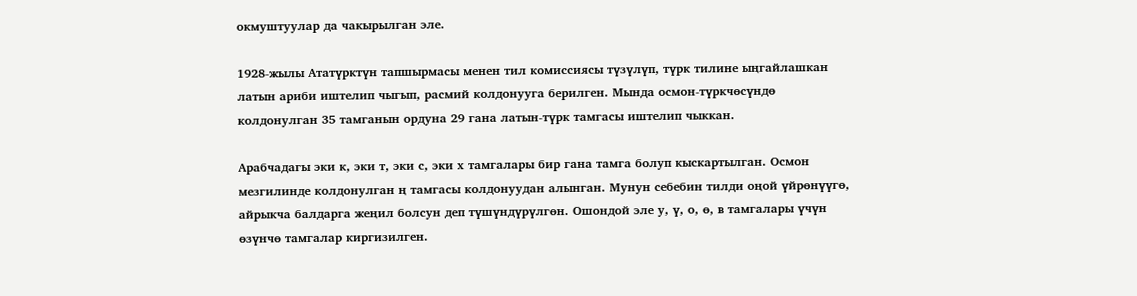окмуштуулар да чакырылган эле.

1928-жылы Ататүрктүн тапшырмасы менен тил комиссиясы түзүлүп, түрк тилине ыңгайлашкан латын ариби иштелип чыгып, расмий колдонууга берилген. Мында осмон-түркчөсүндө колдонулган 35 тамганын ордуна 29 гана латын-түрк тамгасы иштелип чыккан.

Арабчадагы эки к, эки т, эки с, эки х тамгалары бир гана тамга болуп кыскартылган. Осмон мезгилинде колдонулган ң тамгасы колдонуудан алынган. Мунун себебин тилди оңой үйрөнүүгө, айрыкча балдарга жеңил болсун деп түшүндүрүлгөн. Ошондой эле у, ү, о, ө, в тамгалары үчүн өзүнчө тамгалар киргизилген.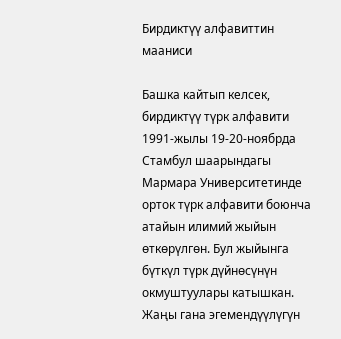Бирдиктүү алфавиттин мааниси

Башка кайтып келсек, бирдиктүү түрк алфавити 1991-жылы 19-20-ноябрда Стамбул шаарындагы Мармара Университетинде орток түрк алфавити боюнча атайын илимий жыйын өткөрүлгөн. Бул жыйынга бүткүл түрк дүйнөсүнүн окмуштуулары катышкан. Жаңы гана эгемендүүлүгүн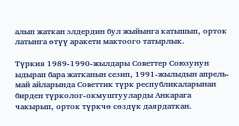алып жаткан элдердин бул жыйынга катышып, орток латынга өтүү аракети мактоого татырлык.

Түркия 1989-1990-жылдары Советтер Союзунун ыдырап бара жатканын сезип, 1991-жылыдын апрель-май айларында Советтик түрк республикаларынан бирден түрколог-окмуштууларды Анкарага чакырып, орток түркчө сөздүк даярдаткан.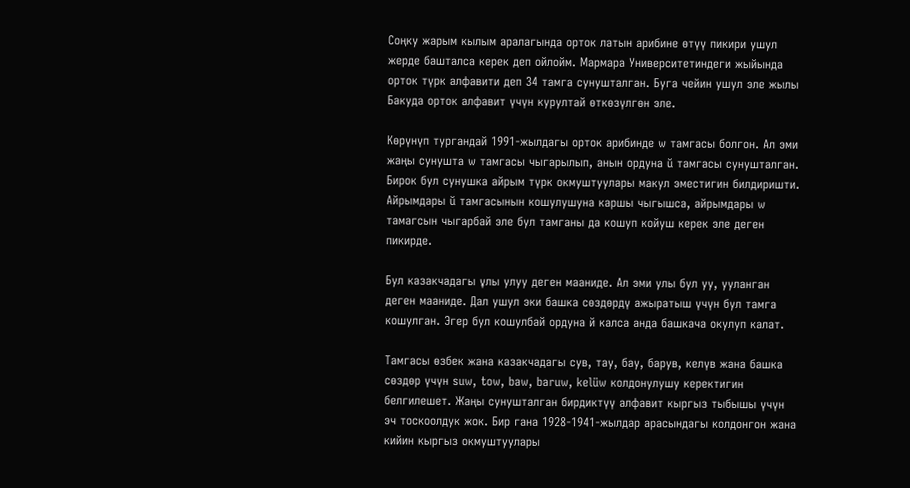Соңку жарым кылым аралагында орток латын арибине өтүү пикири ушул жерде башталса керек деп ойлойм. Мармара Университетиндеги жыйында орток түрк алфавити деп 34 тамга сунушталган. Буга чейин ушул эле жылы Бакуда орток алфавит үчүн курултай өткөзүлгөн эле.

Көрүнүп тургандай 1991-жылдагы орток арибинде w тамгасы болгон. Ал эми жаңы сунушта w тамгасы чыгарылып, анын ордуна ŭ тамгасы сунушталган. Бирок бул сунушка айрым түрк окмуштуулары макул эместигин билдиришти. Айрымдары ŭ тамгасынын кошулушуна каршы чыгышса, айрымдары w тамагсын чыгарбай эле бул тамганы да кошуп койуш керек эле деген пикирде.

Бул казакчадагы ұлы улуу деген мааниде. Ал эми улы бул уу, ууланган деген мааниде. Дал ушул эки башка сөздөрдү ажыратыш үчүн бул тамга кошулган. Эгер бул кошулбай ордуна й калса анда башкача окулуп калат.

Тамгасы өзбек жана казакчадагы сув, тау, бау, барув, келүв жана башка сөздөр үчүн suw, tow, baw, baruw, kelüw колдонулушу керектигин белгилешет. Жаңы сунушталган бирдиктүү алфавит кыргыз тыбышы үчүн эч тоскоолдук жок. Бир гана 1928-1941-жылдар арасындагы колдонгон жана кийин кыргыз окмуштуулары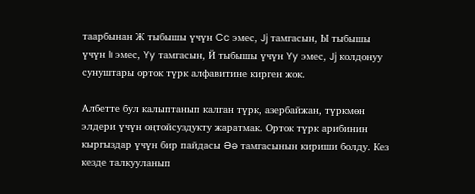таарбынан Ж тыбышы үчүн Cc эмес, Jj тамгасын, Ы тыбышы үчүн Iı эмес, Yy тамгасын, Й тыбышы үчүн Yy эмес, Jj колдонуу сунуштары орток түрк алфавитине кирген жок.

Албетте бул калыптанып калган түрк, азербайжан, түркмөн элдери үчүн оңтойсуздукту жаратмак. Орток түрк арибинин кыргыздар үчүн бир пайдасы Əə тамгасынын кириши болду. Кез кезде талкууланып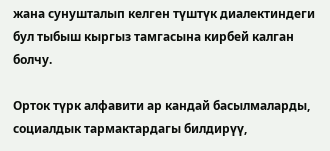жана сунушталып келген түштүк диалектиндеги бул тыбыш кыргыз тамгасына кирбей калган болчу.

Орток түрк алфавити ар кандай басылмаларды, социалдык тармактардагы билдирүү,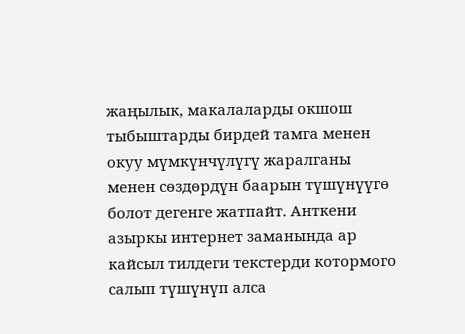жаңылык, макалаларды окшош тыбыштарды бирдей тамга менен окуу мүмкүнчүлүгү жаралганы менен сөздөрдүн баарын түшүнүүгө болот дегенге жатпайт. Анткени азыркы интернет заманында ар кайсыл тилдеги текстерди котормого салып түшүнүп алса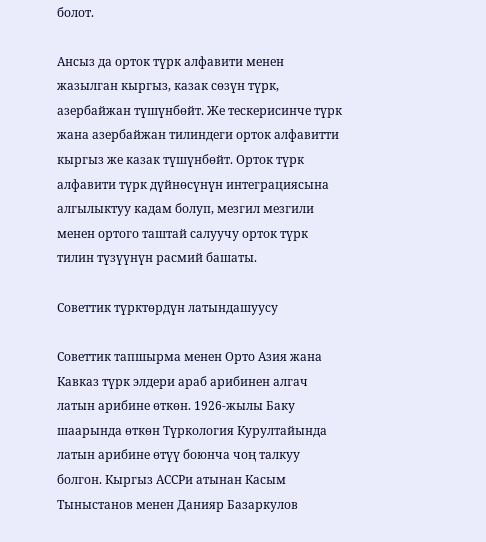болот.

Ансыз да орток түрк алфавити менен жазылган кыргыз, казак сөзүн түрк, азербайжан түшүнбөйт. Же тескерисинче түрк жана азербайжан тилиндеги орток алфавитти кыргыз же казак түшүнбөйт. Орток түрк алфавити түрк дүйнөсүнүн интеграциясына алгылыктуу кадам болуп, мезгил мезгили менен ортого таштай салуучу орток түрк тилин түзүүнүн расмий башаты.

Советтик түрктөрдүн латындашуусу

Советтик тапшырма менен Орто Азия жана Кавказ түрк элдери араб арибинен алгач латын арибине өткөн. 1926-жылы Баку шаарында өткөн Түркология Курултайында латын арибине өтүү боюнча чоң талкуу болгон. Кыргыз АССРи атынан Касым Тыныстанов менен Данияр Базаркулов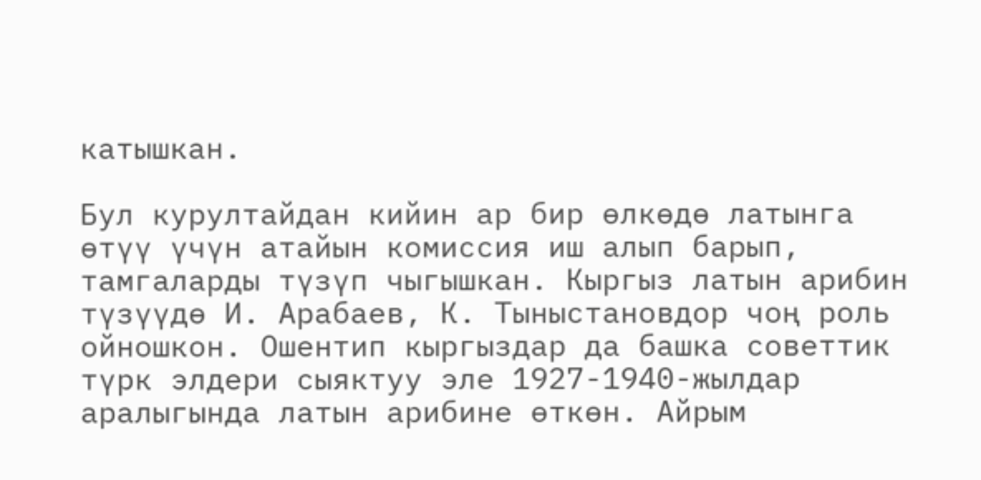катышкан.

Бул курултайдан кийин ар бир өлкөдө латынга өтүү үчүн атайын комиссия иш алып барып, тамгаларды түзүп чыгышкан. Кыргыз латын арибин түзүүдө И. Арабаев, К. Тыныстановдор чоң роль ойношкон. Ошентип кыргыздар да башка советтик түрк элдери сыяктуу эле 1927-1940-жылдар аралыгында латын арибине өткөн. Айрым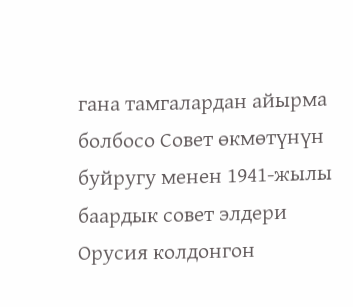гана тамгалардан айырма болбосо Совет өкмөтүнүн буйругу менен 1941-жылы баардык совет элдери Орусия колдонгон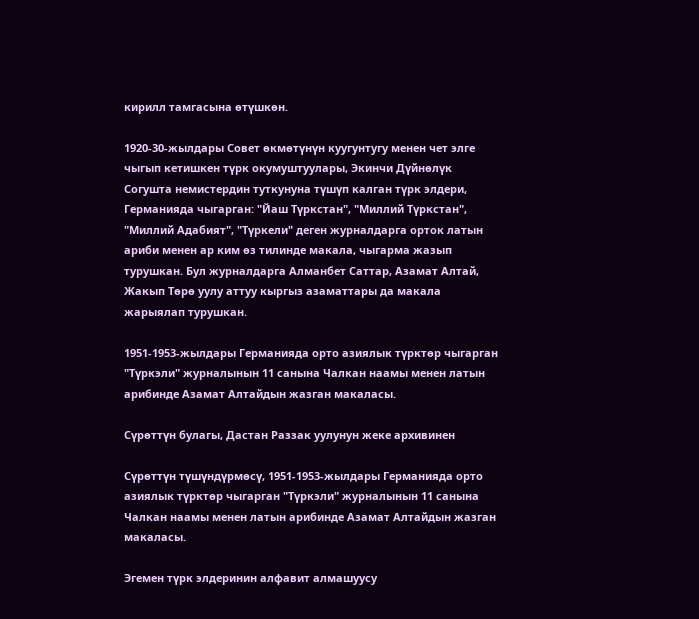кирилл тамгасына өтүшкөн.

1920-30-жылдары Совет өкмөтүнүн куугунтугу менен чет элге чыгып кетишкен түрк окумуштуулары, Экинчи Дүйнөлүк Согушта немистердин туткунуна түшүп калган түрк элдери, Германияда чыгарган: "Йаш Түркстан", "Миллий Түркстан", "Миллий Адабият", "Түркели" деген журналдарга орток латын ариби менен ар ким өз тилинде макала, чыгарма жазып турушкан. Бул журналдарга Алманбет Саттар, Азамат Алтай, Жакып Төрө уулу аттуу кыргыз азаматтары да макала жарыялап турушкан.

1951-1953-жылдары Германияда орто азиялык түрктөр чыгарган "Түркэли" журналынын 11 санына Чалкан наамы менен латын арибинде Азамат Алтайдын жазган макаласы.

Сүрөттүн булагы, Дастан Раззак уулунун жеке архивинен

Сүрөттүн түшүндүрмөсү, 1951-1953-жылдары Германияда орто азиялык түрктөр чыгарган "Түркэли" журналынын 11 санына Чалкан наамы менен латын арибинде Азамат Алтайдын жазган макаласы.

Эгемен түрк элдеринин алфавит алмашуусу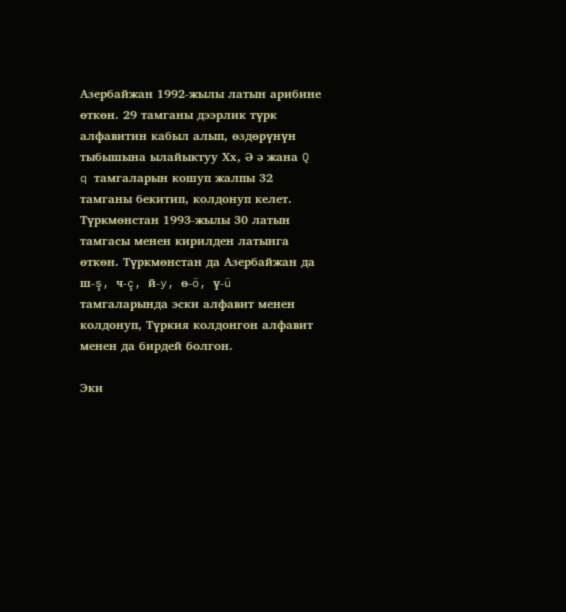Азербайжан 1992-жылы латын арибине өткөн. 29 тамганы дээрлик түрк алфавитин кабыл алып, өздөрүнүн тыбышына ылайыктуу Хх, Ә ә жана Q q тамгаларын кошуп жалпы 32 тамганы бекитип, колдонуп келет. Түркмөнстан 1993-жылы 30 латын тамгасы менен кирилден латынга өткөн. Түркмөнстан да Азербайжан да ш-ş, ч-ç, й-y, ө-ö, ү-ü тамгаларында эски алфавит менен колдонуп, Түркия колдонгон алфавит менен да бирдей болгон.

Эки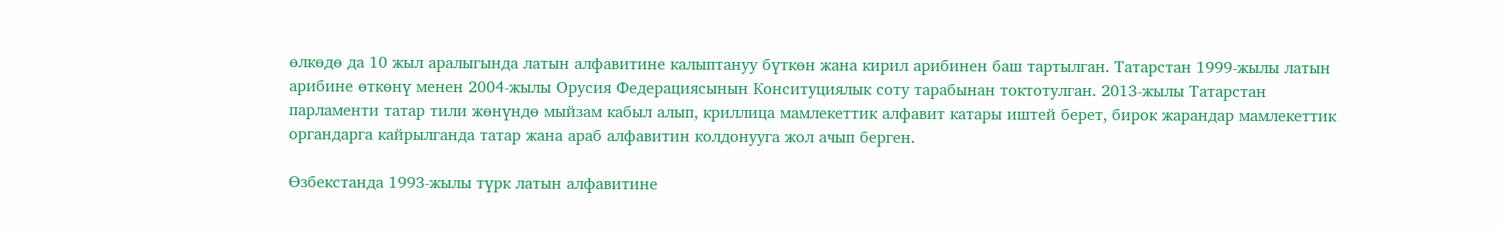өлкөдө да 10 жыл аралыгында латын алфавитине калыптануу бүткөн жана кирил арибинен баш тартылган. Татарстан 1999-жылы латын арибине өткөнү менен 2004-жылы Орусия Федерациясынын Конситуциялык соту тарабынан токтотулган. 2013-жылы Татарстан парламенти татар тили жөнүндө мыйзам кабыл алып, криллица мамлекеттик алфавит катары иштей берет, бирок жарандар мамлекеттик органдарга кайрылганда татар жана араб алфавитин колдонууга жол ачып берген.

Өзбекстанда 1993-жылы түрк латын алфавитине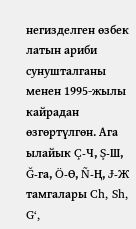негизделген өзбек латын ариби сунушталганы менен 1995-жылы кайрадан өзгөртүлгөн. Ага ылайык Ç-Ч, Ş-Ш, Ğ-га, Ö-Ө, Ñ-Ң, Ɉ-Ж тамгалары Ch, Sh, Gʻ,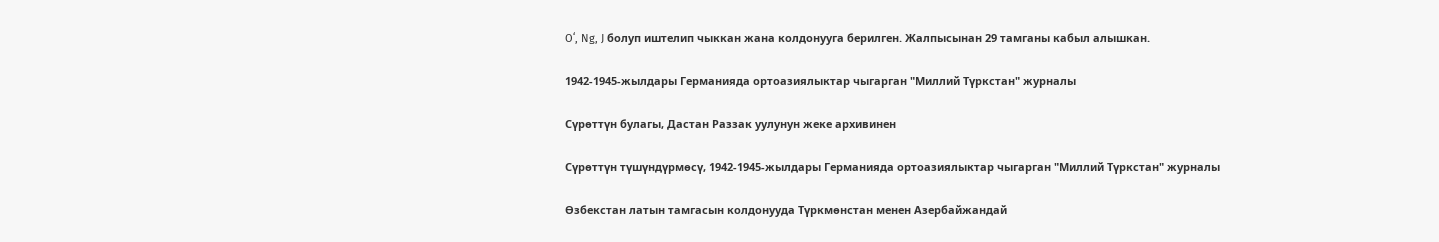Oʻ, Ng, J болуп иштелип чыккан жана колдонууга берилген. Жалпысынан 29 тамганы кабыл алышкан.

1942-1945-жылдары Германияда ортоазиялыктар чыгарган "Миллий Түркстан" журналы

Сүрөттүн булагы, Дастан Раззак уулунун жеке архивинен

Сүрөттүн түшүндүрмөсү, 1942-1945-жылдары Германияда ортоазиялыктар чыгарган "Миллий Түркстан" журналы

Өзбекстан латын тамгасын колдонууда Түркмөнстан менен Азербайжандай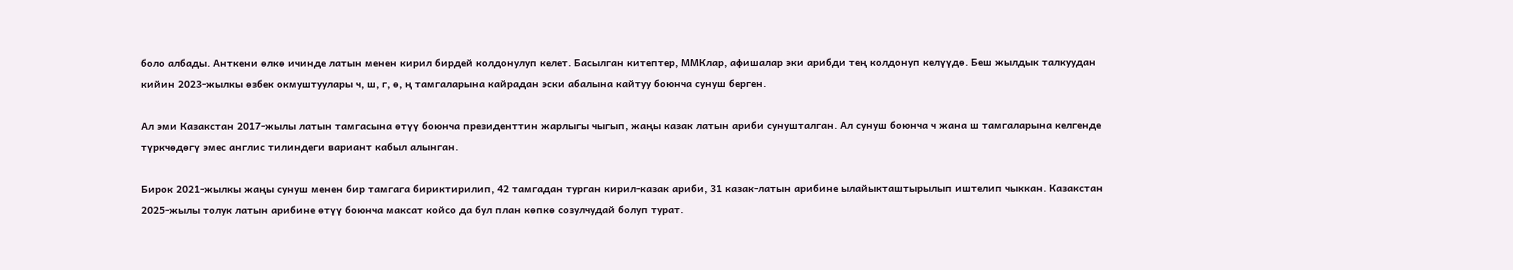боло албады. Анткени өлкө ичинде латын менен кирил бирдей колдонулуп келет. Басылган китептер, ММКлар, афишалар эки арибди тең колдонуп келүүдө. Беш жылдык талкуудан кийин 2023-жылкы өзбек окмуштуулары ч, ш, г, ө, ң тамгаларына кайрадан эски абалына кайтуу боюнча сунуш берген.

Ал эми Казакстан 2017-жылы латын тамгасына өтүү боюнча президенттин жарлыгы чыгып, жаңы казак латын ариби сунушталган. Ал сунуш боюнча ч жана ш тамгаларына келгенде түркчөдөгү эмес англис тилиндеги вариант кабыл алынган.

Бирок 2021-жылкы жаңы сунуш менен бир тамгага бириктирилип, 42 тамгадан турган кирил-казак ариби, 31 казак-латын арибине ылайыкташтырылып иштелип чыккан. Казакстан 2025-жылы толук латын арибине өтүү боюнча максат койсо да бул план көпкө созулчудай болуп турат.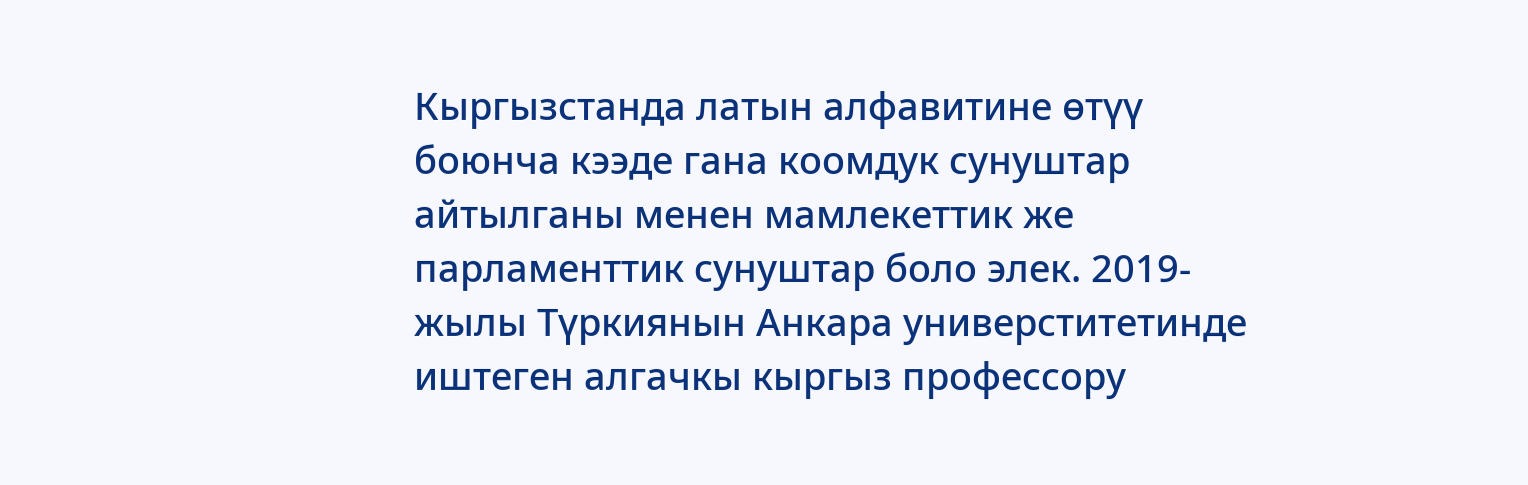Кыргызстанда латын алфавитине өтүү боюнча кээде гана коомдук сунуштар айтылганы менен мамлекеттик же парламенттик сунуштар боло элек. 2019-жылы Түркиянын Анкара универститетинде иштеген алгачкы кыргыз профессору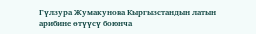Гүлзура Жумакунова Кыргызстандын латын арибине өтүүсү боюнча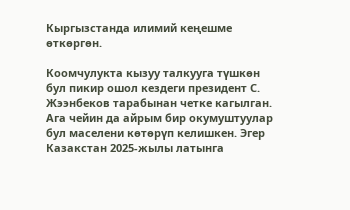Кыргызстанда илимий кеңешме өткөргөн.

Коомчулукта кызуу талкууга түшкөн бул пикир ошол кездеги президент С. Жээнбеков тарабынан четке кагылган. Ага чейин да айрым бир окумуштуулар бул маселени көтөрүп келишкен. Эгер Казакстан 2025-жылы латынга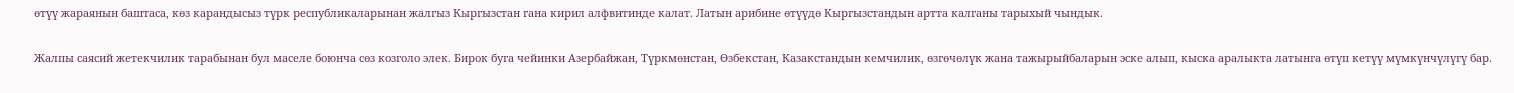өтүү жараянын баштаса, көз карандысыз түрк республикаларынан жалгыз Кыргызстан гана кирил алфвитинде калат. Латын арибине өтүүдө Кыргызстандын артта калганы тарыхый чындык.

Жалпы саясий жетекчилик тарабынан бул маселе боюнча сөз козголо элек. Бирок буга чейинки Азербайжан, Түркмөнстан, Өзбекстан, Казакстандын кемчилик, өзгөчөлүк жана тажырыйбаларын эске алып, кыска аралыкта латынга өтүп кетүү мүмкүнчүлүгү бар.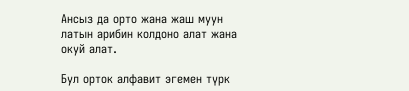Ансыз да орто жана жаш муун латын арибин колдоно алат жана окуй алат.

Бул орток алфавит эгемен түрк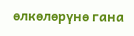өлкөлөрүнө гана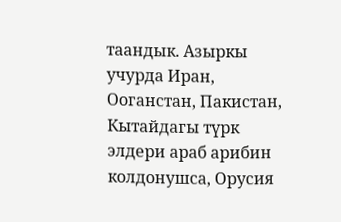таандык. Азыркы учурда Иран, Ооганстан, Пакистан, Кытайдагы түрк элдери араб арибин колдонушса, Орусия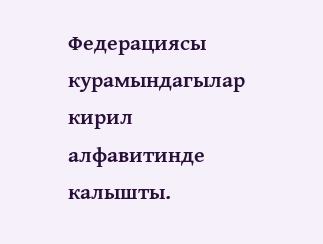Федерациясы курамындагылар кирил алфавитинде калышты.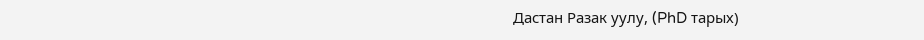Дастан Разак уулу, (PhD тарых)